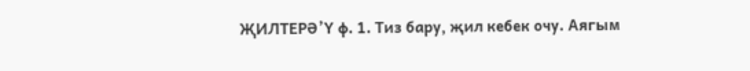ҖИЛТЕРӘ’Ү ф. 1. Тиз бару, җил кебек очу. Аягым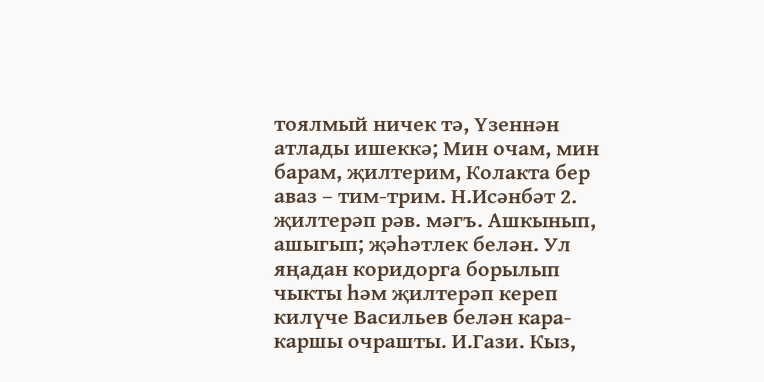тоялмый ничек тә, Үзеннән атлады ишеккә; Мин очам, мин барам, җилтерим, Колакта бер аваз – тим-трим. Н.Исәнбәт 2. җилтерәп рәв. мәгъ. Ашкынып, ашыгып; җәһәтлек белән. Ул яңадан коридорга борылып чыкты һәм җилтерәп кереп килүче Васильев белән кара-каршы очрашты. И.Гази. Кыз,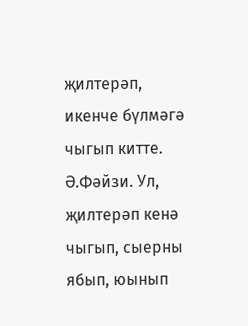җилтерәп, икенче бүлмәгә чыгып китте. Ә.Фәйзи. Ул, җилтерәп кенә чыгып, сыерны ябып, юынып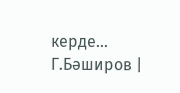керде... Г.Бәширов |